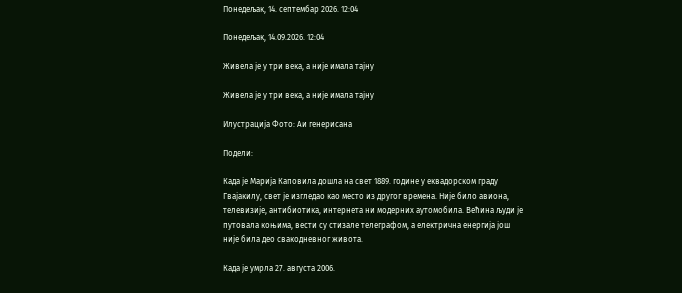Понедељак, 14. септембар 2026. 12:04

Понедељак, 14.09.2026. 12:04

Живела је у три века, а није имала тајну

Живела је у три века, а није имала тајну

Илустрација Фото: Аи генерисана

Подели:

Када је Марија Каповила дошла на свет 1889. године у еквадорском граду Гвајакилу, свет је изгледао као место из другог времена. Није било авиона, телевизије, антибиотика, интернета ни модерних аутомобила. Већина људи је путовала коњима, вести су стизале телеграфом, а електрична енергија још није била део свакодневног живота.

Када је умрла 27. августа 2006.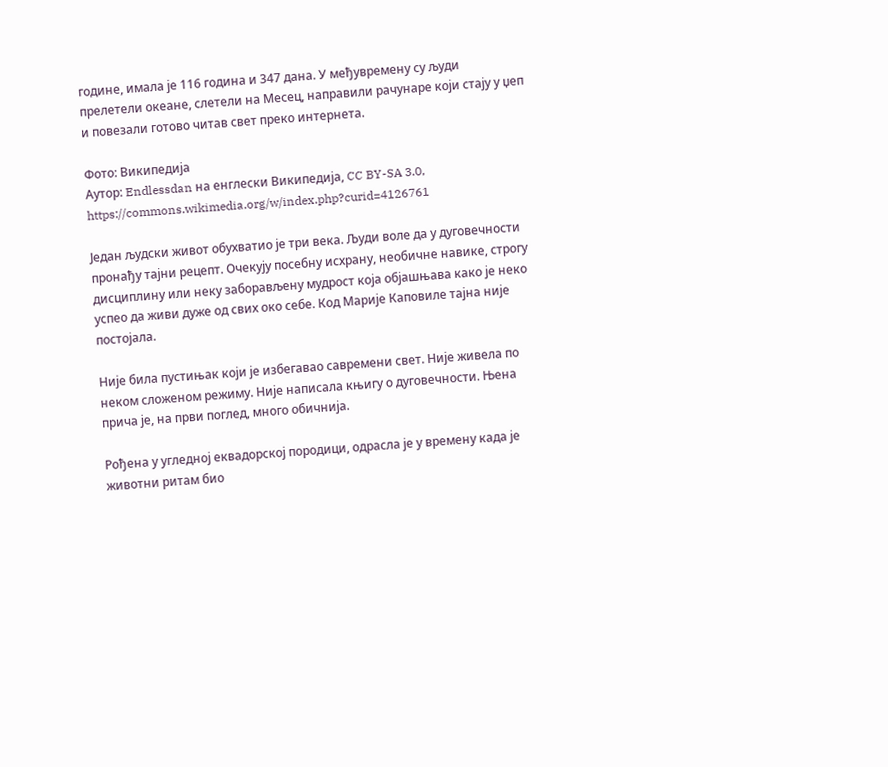године, имала је 116 година и 347 дана. У међувремену су људи прелетели океане, слетели на Месец, направили рачунаре који стају у џеп и повезали готово читав свет преко интернета.

Фото: Википедија
Аутор: Endlessdan на енглески Википедија, CC BY-SA 3.0, https://commons.wikimedia.org/w/index.php?curid=4126761

Један људски живот обухватио је три века. Људи воле да у дуговечности пронађу тајни рецепт. Очекују посебну исхрану, необичне навике, строгу дисциплину или неку заборављену мудрост која објашњава како је неко успео да живи дуже од свих око себе. Код Марије Каповиле тајна није постојала.

Није била пустињак који је избегавао савремени свет. Није живела по неком сложеном режиму. Није написала књигу о дуговечности. Њена прича је, на први поглед, много обичнија.

Рођена у угледној еквадорској породици, одрасла је у времену када је животни ритам био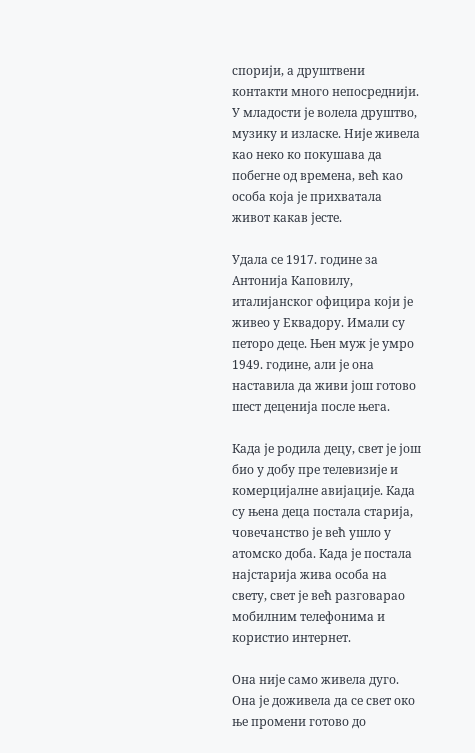спорији, а друштвени контакти много непосреднији. У младости је волела друштво, музику и изласке. Није живела као неко ко покушава да побегне од времена, већ као особа која је прихватала живот какав јесте.

Удала се 1917. године за Антонија Каповилу, италијанског официра који је живео у Еквадору. Имали су петоро деце. Њен муж је умро 1949. године, али је она наставила да живи још готово шест деценија после њега.

Када је родила децу, свет је још био у добу пре телевизије и комерцијалне авијације. Када су њена деца постала старија, човечанство је већ ушло у атомско доба. Када је постала најстарија жива особа на свету, свет је већ разговарао мобилним телефонима и користио интернет.

Она није само живела дуго. Она је доживела да се свет око ње промени готово до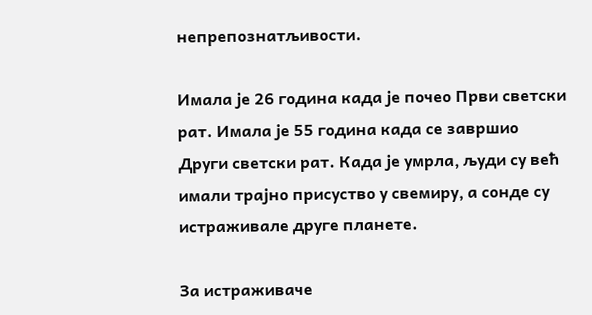непрепознатљивости.

Имала је 26 година када је почео Први светски рат. Имала је 55 година када се завршио Други светски рат. Када је умрла, људи су већ имали трајно присуство у свемиру, а сонде су истраживале друге планете.

За истраживаче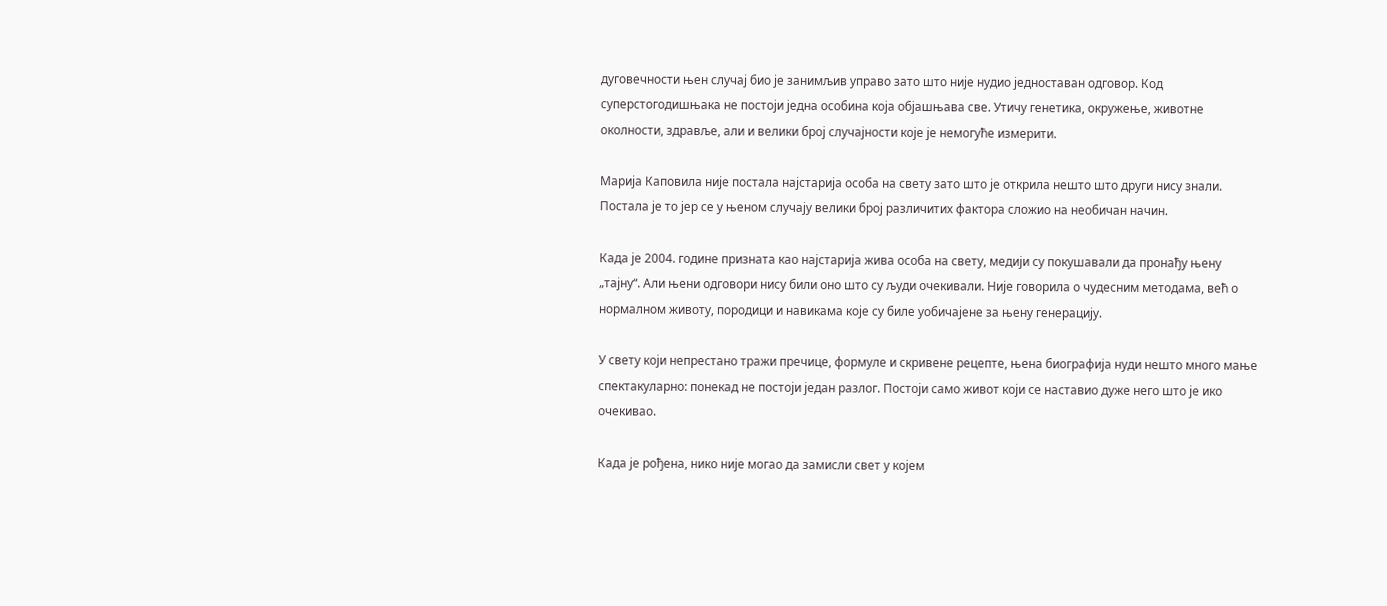дуговечности њен случај био је занимљив управо зато што није нудио једноставан одговор. Код суперстогодишњака не постоји једна особина која објашњава све. Утичу генетика, окружење, животне околности, здравље, али и велики број случајности које је немогуће измерити.

Марија Каповила није постала најстарија особа на свету зато што је открила нешто што други нису знали. Постала је то јер се у њеном случају велики број различитих фактора сложио на необичан начин.

Када је 2004. године призната као најстарија жива особа на свету, медији су покушавали да пронађу њену „тајну“. Али њени одговори нису били оно што су људи очекивали. Није говорила о чудесним методама, већ о нормалном животу, породици и навикама које су биле уобичајене за њену генерацију.

У свету који непрестано тражи пречице, формуле и скривене рецепте, њена биографија нуди нешто много мање спектакуларно: понекад не постоји један разлог. Постоји само живот који се наставио дуже него што је ико очекивао.

Када је рођена, нико није могао да замисли свет у којем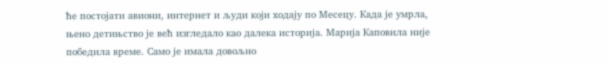ће постојати авиони, интернет и људи који ходају по Месецу. Када је умрла, њено детињство је већ изгледало као далека историја. Марија Каповила није победила време. Само је имала довољно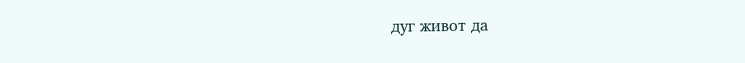дуг живот да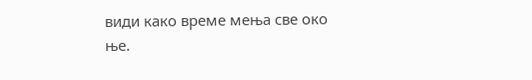види како време мења све око ње.